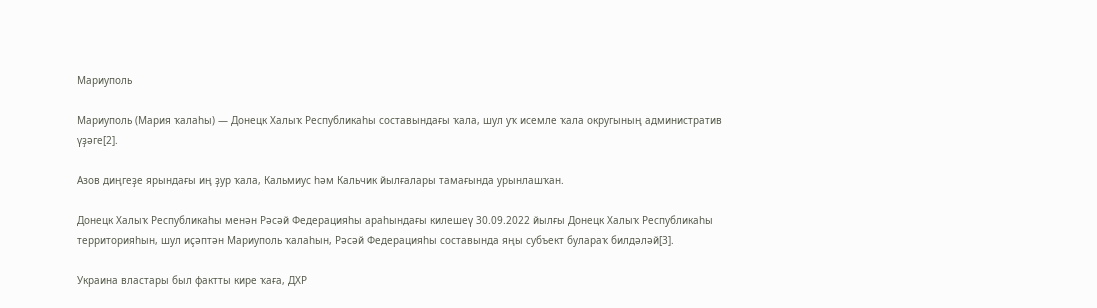Мариуполь

Мариуполь (Мария ҡалаһы) — Донецк Халыҡ Республикаһы составындағы ҡала, шул уҡ исемле ҡала округының административ үҙәге[2].

Азов диңгеҙе ярындағы иң ҙур ҡала, Кальмиус һәм Кальчик йылғалары тамағында урынлашҡан.

Донецк Халыҡ Республикаһы менән Рәсәй Федерацияһы араһындағы килешеү 30.09.2022 йылғы Донецк Халыҡ Республикаһы территорияһын, шул иҫәптән Мариуполь ҡалаһын, Рәсәй Федерацияһы составында яңы субъект булараҡ билдәләй[3].

Украина властары был фактты кире ҡаға, ДХР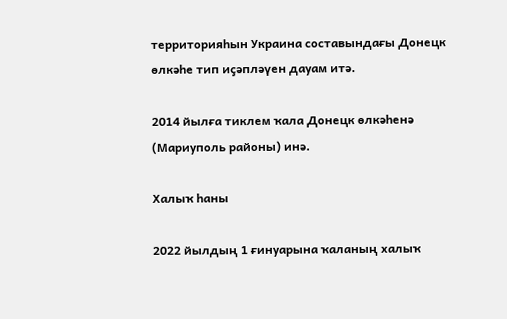территорияһын Украина составындағы Донецк өлкәһе тип иҫәпләүен дауам итә.

2014 йылға тиклем ҡала Донецк өлкәһенә (Мариуполь районы) инә.

Халыҡ һаны

2022 йылдың 1 ғинуарына ҡаланың халыҡ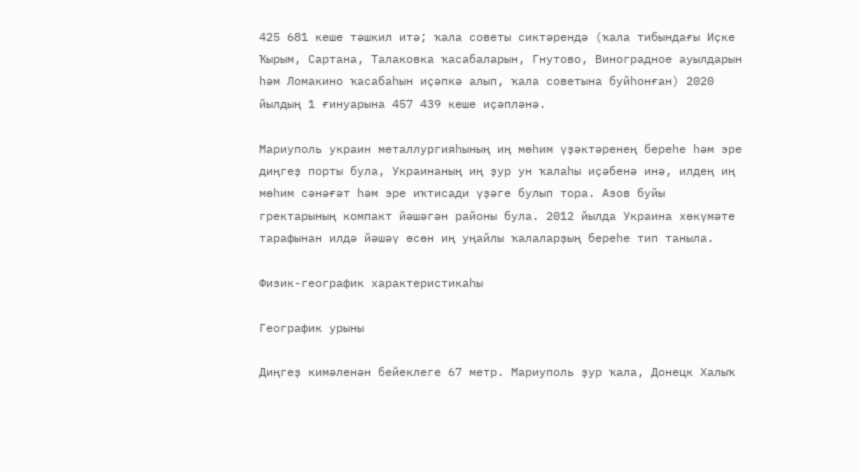425 681 кеше тәшкил итә; ҡала советы сиктәрендә (ҡала тибындағы Иҫке Ҡырым, Сартана, Талаковка ҡасабаларын, Гнутово, Виноградное ауылдарын һәм Ломакино ҡасабаһын иҫәпкә алып, ҡала советына буйһонған) 2020 йылдың 1 ғинуарына 457 439 кеше иҫәпләнә.

Мариуполь украин металлургияһының иң мөһим үҙәктәренең береһе һәм эре диңгеҙ порты була, Украинаның иң ҙур ун ҡалаһы иҫәбенә инә, илдең иң мөһим сәнәғәт һәм эре иҡтисади үҙәге булып тора. Азов буйы гректарының компакт йәшәгән районы була. 2012 йылда Украина хөкүмәте тарафынан илдә йәшәү өсөн иң уңайлы ҡалаларҙың береһе тип таныла.

Физик-географик характеристикаһы

Географик урыны

Диңгеҙ кимәленән бейеклеге 67 метр. Мариуполь ҙур ҡала, Донецк Халыҡ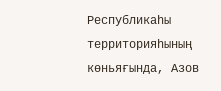Республикаһы территорияһының көньяғында, Азов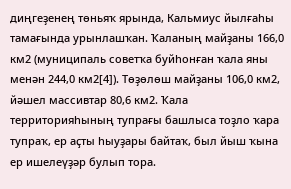диңгеҙенең төньяҡ ярында, Кальмиус йылғаһы тамағында урынлашҡан. Ҡаланың майҙаны 166,0 км2 (муниципаль советҡа буйһонған ҡала яны менән 244,0 км2[4]). Төҙөлөш майҙаны 106,0 км2, йәшел массивтар 80,6 км2. Ҡала территорияһының тупрағы башлыса тоҙло ҡара тупраҡ, ер аҫты һыуҙары байтаҡ, был йыш ҡына ер ишелеүҙәр булып тора.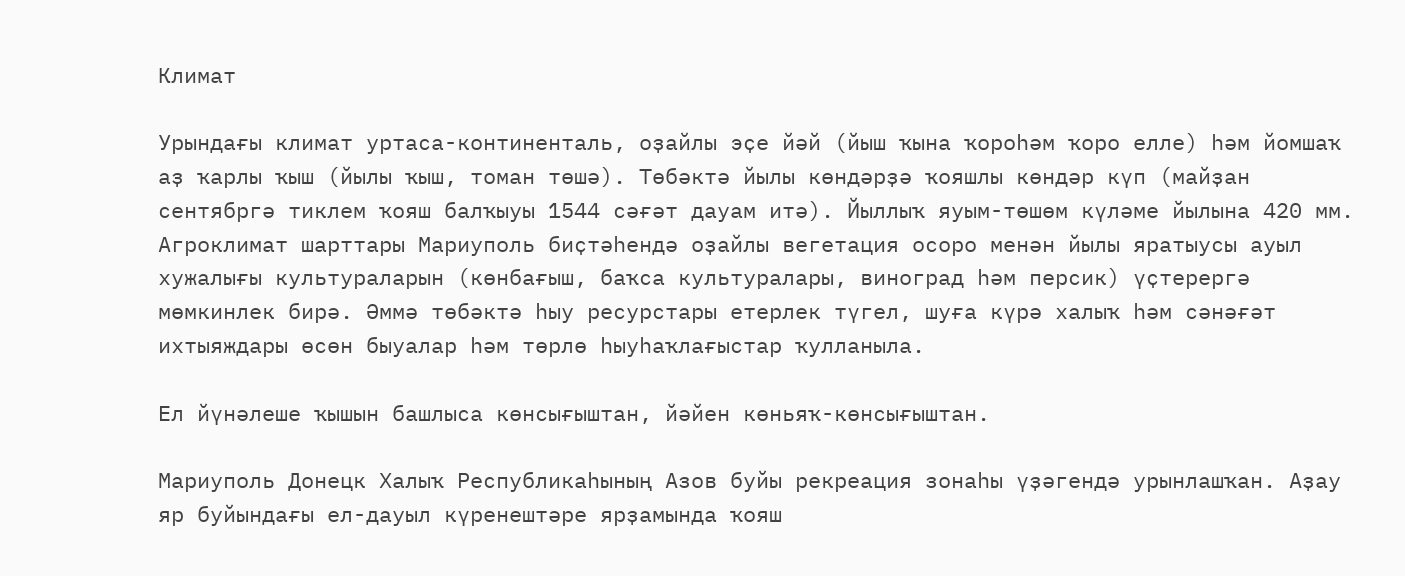Климат

Урындағы климат уртаса-континенталь, оҙайлы эҫе йәй (йыш ҡына ҡороһәм ҡоро елле) һәм йомшаҡ аҙ ҡарлы ҡыш (йылы ҡыш, томан төшә). Төбәктә йылы көндәрҙә ҡояшлы көндәр күп (майҙан сентябргә тиклем ҡояш балҡыуы 1544 сәғәт дауам итә). Йыллыҡ яуым-төшөм күләме йылына 420 мм. Агроклимат шарттары Мариуполь биҫтәһендә оҙайлы вегетация осоро менән йылы яратыусы ауыл хужалығы культураларын (көнбағыш, баҡса культуралары, виноград һәм персик) үҫтерергә мөмкинлек бирә. Әммә төбәктә һыу ресурстары етерлек түгел, шуға күрә халыҡ һәм сәнәғәт ихтыяждары өсөн быуалар һәм төрлө һыуһаҡлағыстар ҡулланыла.

Ел йүнәлеше ҡышын башлыса көнсығыштан, йәйен көньяҡ-көнсығыштан.

Мариуполь Донецк Халыҡ Республикаһының Азов буйы рекреация зонаһы үҙәгендә урынлашҡан. Аҙау яр буйындағы ел-дауыл күренештәре ярҙамында ҡояш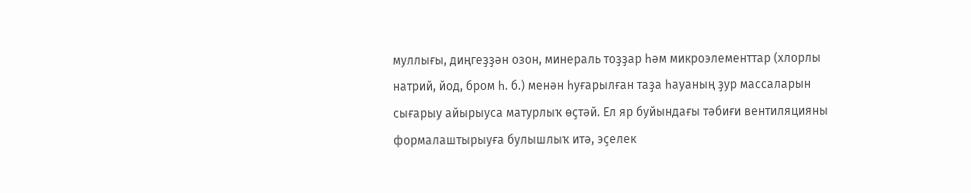муллығы, диңгеҙҙән озон, минераль тоҙҙар һәм микроэлементтар (хлорлы натрий, йод, бром һ. б.) менән һуғарылған таҙа һауаның ҙур массаларын сығарыу айырыуса матурлыҡ өҫтәй. Ел яр буйындағы тәбиғи вентиляцияны формалаштырыуға булышлыҡ итә, эҫелек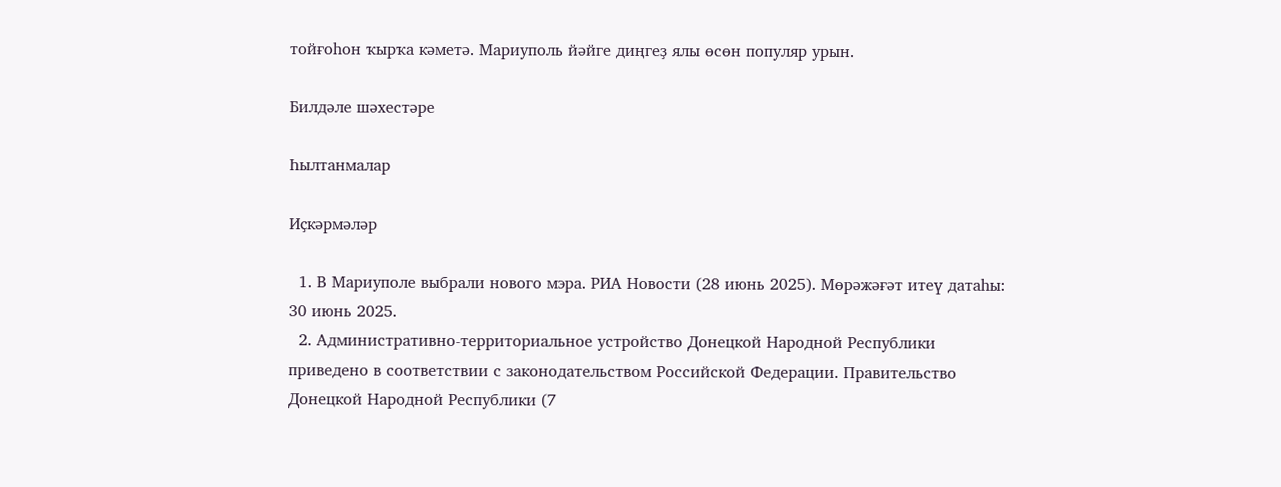тойғоһон ҡырҡа кәметә. Мариуполь йәйге диңгеҙ ялы өсөн популяр урын.

Билдәле шәхестәре

Һылтанмалар

Иҫкәрмәләр

  1. В Мариуполе выбрали нового мэра. РИА Новости (28 июнь 2025). Мөрәжәғәт итеү датаһы: 30 июнь 2025.
  2. Административно-территориальное устройство Донецкой Народной Республики приведено в соответствии с законодательством Российской Федерации. Правительство Донецкой Народной Республики (7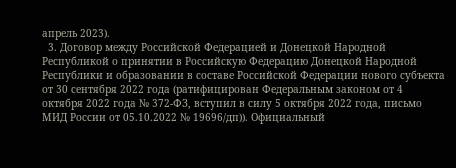апрель 2023).
  3. Договор между Российской Федерацией и Донецкой Народной Республикой о принятии в Российскую Федерацию Донецкой Народной Республики и образовании в составе Российской Федерации нового субъекта от 30 сентября 2022 года (ратифицирован Федеральным законом от 4 октября 2022 года № 372-ФЗ, вступил в силу 5 октября 2022 года, письмо МИД России от 05.10.2022 № 19696/дп)). Официальный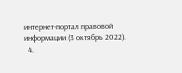интернет-портал правовой информации (3 октябрь 2022).
  4.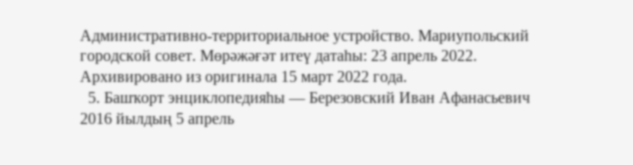Административно-территориальное устройство. Мариупольский городской совет. Мөрәжәғәт итеү датаһы: 23 апрель 2022. Архивировано из оригинала 15 март 2022 года.
  5. Башҡорт энциклопедияһы — Березовский Иван Афанасьевич 2016 йылдың 5 апрель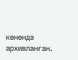көнөндә архивланған.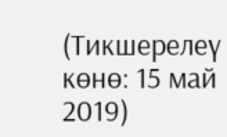(Тикшерелеү көнө: 15 май 2019)